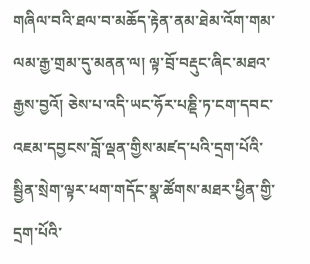གཞིལ་བའི་ཐལ་བ་མཆོད་རྟེན་ནམ་ཐེམ་འོག་གམ་ལམ་རྒྱ་གྲམ་དུ་མནན་ལ། ལྟ་བྲོ་བརྡུང་ཞིང་མཐའ་རྒྱས་བྱའོ། ཅེས་པ་འདི་ཡང་ཧོར་པཎྡི་ཏ་ངག་དབང་འཇམ་དབྱངས་བློ་ལྡན་གྱིས་མཛད་པའི་དྲག་པོའི་སྦྱིན་སྲེག་ལྟར་ཕག་གདོང་སྣ་ཚོགས་མཐར་ཕྱིན་གྱི་དྲག་པོའི་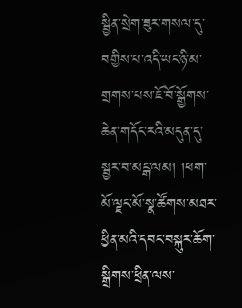སྦྱིན་སྲེག་ཟུར་གསལ་དུ་བགྱིས་པ་འདི་ཡང་ཉི་མ་གྲགས་པས་ཇོ་བོ་སྒྱོགས་ཆེན་གདོང་རའི་མདུན་དུ་སྦྱར་བ་མངྒ་ལམ། །ཕག་མོ་ལྗང་མོ་སྣ་ཚོགས་མཐར་ཕྱིན་མའི་དབང་བསྐུར་ཆོག་སྒྲིགས་ཕྲིན་ལས་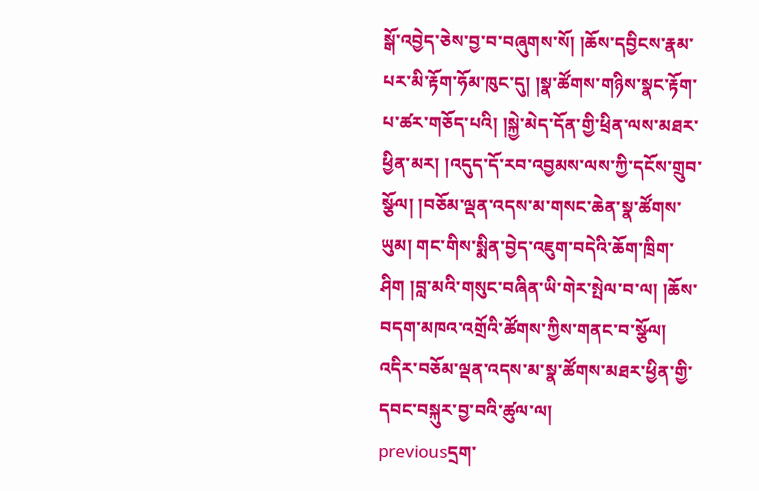སྒོ་འབྱེད་ཅེས་བྱ་བ་བཞུགས་སོ། །ཆོས་དབྱིངས་རྣམ་པར་མི་རྟོག་ཧོམ་ཁུང་དུ། །སྣ་ཚོགས་གཉིས་སྣང་རྟོག་པ་ཚར་གཅོད་པའི། །སྐྱེ་མེད་དོན་གྱི་ཕྲིན་ལས་མཐར་ཕྱིན་མར། །འདུད་དོ་རབ་འབྱམས་ལས་ཀྱི་དངོས་གྲུབ་སྩོལ། །བཅོམ་ལྡན་འདས་མ་གསང་ཆེན་སྣ་ཚོགས་ཡུམ། གང་གིས་སྨིན་བྱེད་འཇུག་བདེའི་ཆོག་ཁྲིག་ཤིག །བླ་མའི་གསུང་བཞིན་ཡི་གེར་སྤེལ་བ་ལ། །ཆོས་བདག་མཁའ་འགྲོའི་ཚོགས་ཀྱིས་གནང་བ་སྩོལ། འདིར་བཅོམ་ལྡན་འདས་མ་སྣ་ཚོགས་མཐར་ཕྱིན་གྱི་དབང་བསྐུར་བྱ་བའི་ཚུལ་ལ།
previousདྲག་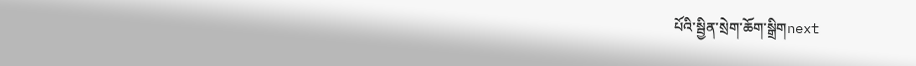པོའི་སྦྱིན་སྲེག་ཆོག་སྒྲིགnext